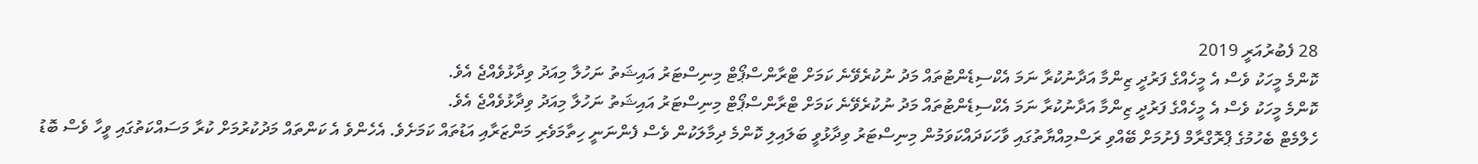28 ފެބުރުއަރީ 2019
ކޮންމެ މީހަކު ވެސް އެ މީހެއްގެ ފަރުދީ ޒިންމާ އަދާނުކުރާ ނަމަ އެކްސިޑެންޓުތައް މަދު ނުކުރެވޭނެ ކަމަށް ޓްރާންސްޕޯޓް މިނިސްޓަރު އައިޝަތު ނަހުލާ މިއަދު ވިދާޅުވެއްޖެ އެވެ.
ކޮންމެ މީހަކު ވެސް އެ މީހެއްގެ ފަރުދީ ޒިންމާ އަދާނުކުރާ ނަމަ އެކްސިޑެންޓުތައް މަދު ނުކުރެވޭނެ ކަމަށް ޓްރާންސްޕޯޓް މިނިސްޓަރު އައިޝަތު ނަހުލާ މިއަދު ވިދާޅުވެއްޖެ އެވެ.
ހެލްމެޓް ބެހުމުގެ ޕްރޮގްރާމް ފެށުމަށް ބޭއްވި ރަސްމިއްޔާތުގައި ވާހަކަދައްކަވަމުން މިނިސްޓަރު ވިދާޅުވީ ބަލައިލި ކޮންމެ ދިމާލަކުން ވެސް ފެންނަނީ ހިތާމަވެރި މަންޒަރާއި އަޑުތައް ކަމަށެވެ. އެހެންވެ އެ ކަންތައް މަދުކުރުމަށް ކުރާ މަސައްކަތުގައި ވީހާ ވެސް ބޮޑު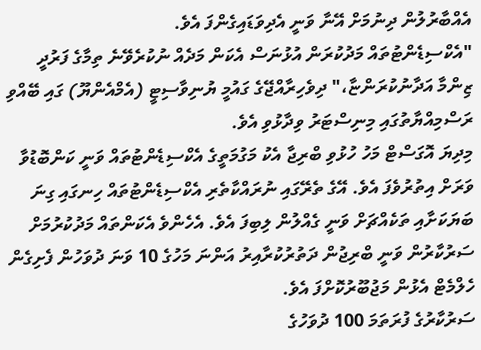އެއްބާރުލުން ދިނުމަށް އޭނާ ވަނީ އެދިވަޑައިގެންފަ އެވެ.
"އެކްސިޑެންޓުތައް މަދުކުރަން އުޅުނަސް އެކަން މަދެއް ނުކުރެވޭނެ ތިމާގެ ފަރުދީ ޒިންމާ އަދާނުކުރަންޏާ،" ދިވެހިރާއްޖޭގެ ގައުމީ ޔުނިވާސިޓީ (އެމްއެންޔޫ) ގައި ބޭއްވި ރަސްމިއްޔާތުގައި މިނިސްޓަރު ވިދާޅުވި އެވެ.
މިދިޔަ އޮގަސްޓް މަހު ހުޅުވި ބްރިޖާ އެކު މަގުމަތީގެ އެކްސިޑެންޓުތައް ވަނީ ކަންބޮޑުވާ ވަރަށް އިތުރުވެފަ އެވެ. އޭގެ ތެރޭގައި ނުރައްކާތެރި އެކްސިޑެންޓުތައް ހިނގައި ގިނަ ބަޔަކަށާއި ތަކެއްޗަށް ވަނީ ގެއްލުން ލިބިފަ އެވެ. އެހެންވެ އެކަންތައް މަދުކުރުމަށް ސަރުކާރުން ވަނީ ބްރިޖުން ދަތުރުކުރާއިރު އަންނަ މަހުގެ 10 ވަނަ ދުވަހުން ފެށިގެން ހެލްމެޓް އެޅުން މަޖުބޫރުކޮށްފަ އެވެ.
ސަރުކާރުގެ ފުރަތަމަ 100 ދުވަހުގެ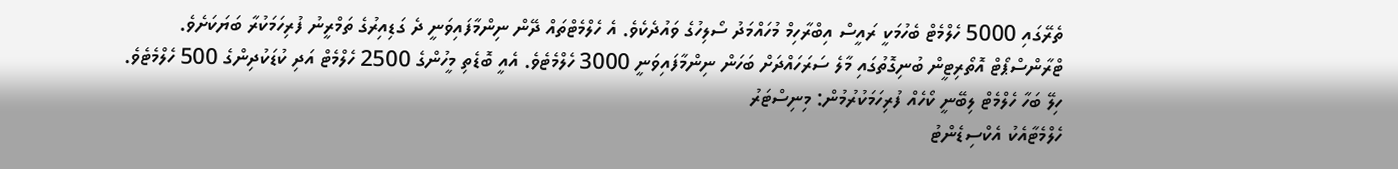ތެރޭގައި 5000 ހެލްމެޓް ބެހުމަކީ ރައީސް އިބްރާހިމް މުހައްމަދު ސޯލިހުގެ ވައުދެކެވެ. އެ ހެލްމެޓްތައް ދޭން ނިންމާފައިވަނީ ދެ ގަޑިއިރުގެ ތަމްރީނު ފުރިހަމަކުރާ ބަޔަކަށެވެ.
ޓްރާންސްޕޯޓް އޮތޯރިޓީން ބުނިގޮތުގައި މާލެ ސަރަހައްދަށް ބަހަން ނިންމާފައިވަނީ 3000 ހެލްމެޓެވެ. އެއީ ބޮޑެތި މީހުންގެ 2500 ހެލްމެޓް އަދި ކުޑަކުދިންގެ 500 ހެލްމެޓެވެ.
ހިލޭ ބަހާ ހެލްމެޓް ލިބޭނީ ކޯހެއް ފުރިހަމަކުރުމުން: މިނިސްޓަރު
ހެލްމެޓާއެކު އެކްސިޑެންޓު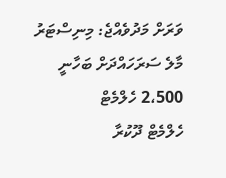ވަރަށް މަދުވެއްޖެ: މިނިސްޓަރު
މާލެ ސަރަހައްދަށް ބަހާނީ 2،500 ހެލްމެޓް
ހެލްމެޓް ދޫކުރާ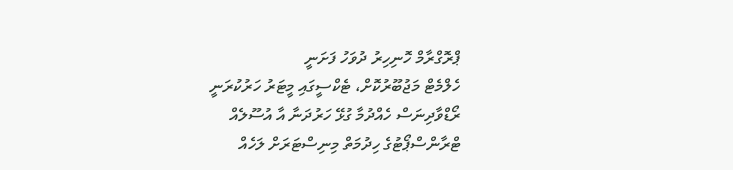ޕްރޮގްރާމް ހޮނިހިރު ދުވަހު ފަށަނީ
ހެލްމެޓް މަޖުބޫރުކޮށް، ޓެކްސީގައި މީޓަރު ހަރުކުރަނީ
ރޯޑްވާދިނަސް ހެއްދުމާ ގުޅޭ ހަރުދަނާ އާ އުސޫލެއް
ޓްރާންސްޕޯޓުގެ ހިދުމަތް މިނިސްޓަރަށް ލަހެއް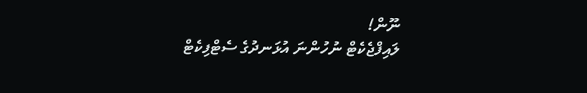ނޫން!
ލައިފްޖެކެޓް ނުހުންނަ އުޅަނދުގެ ސެޓްފިކެޓް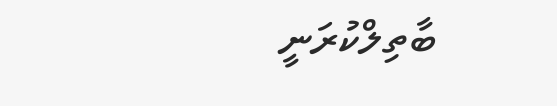ބާތިލްކުރަނީ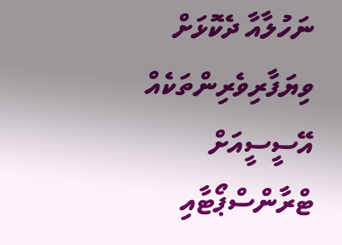ނަހުލާއާ ދެކޮޅަށް ވިޔަފާރިވެރިންތަކެއް އޭސީސީއަށް
ޓްރާންސްޕޯޓާއި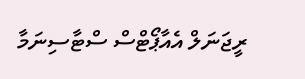ރީޖަނަލް އެއާޕޯޓްސް ސްޓާސިނަމާ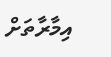އިމާރާތަށް